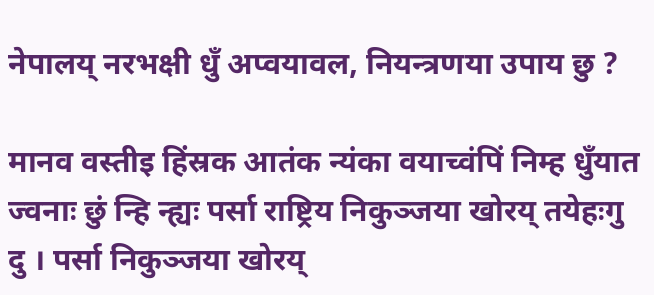नेपालय् नरभक्षी धुँ अप्वयावल, नियन्त्रणया उपाय छु ?

मानव वस्तीइ हिंस्रक आतंक न्यंका वयाच्वंपिं निम्ह धुँयात ज्वनाः छुं न्हि न्ह्यः पर्सा राष्ट्रिय निकुञ्जया खोरय् तयेहःगु दु । पर्सा निकुञ्जया खोरय्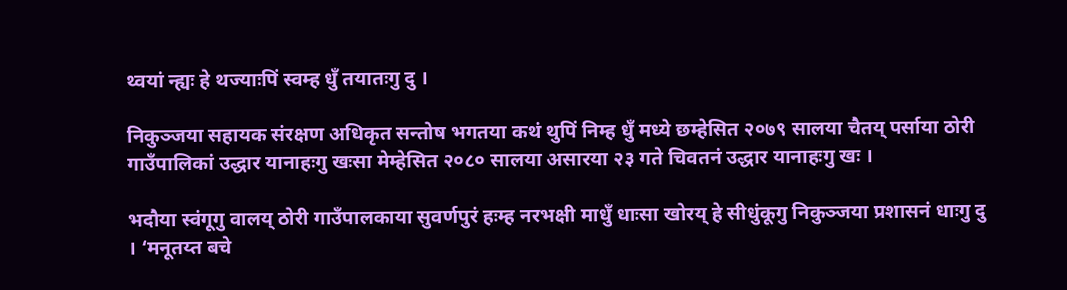थ्वयां न्ह्यः हे थज्याःपिं स्वम्ह धुँ तयातःगु दु ।

निकुञ्जया सहायक संरक्षण अधिकृत सन्तोष भगतया कथं थुपिं निम्ह धुँ मध्ये छम्हेसित २०७९ सालया चैतय् पर्साया ठोरी गाउँपालिकां उद्धार यानाहःगु खःसा मेम्हेसित २०८० सालया असारया २३ गते चिवतनं उद्धार यानाहःगु खः ।

भदौया स्वंगूगु वालय् ठोरी गाउँपालकाया सुवर्णपुरं हःम्ह नरभक्षी माधुँ धाःसा खोरय् हे सीधुंकूगु निकुञ्जया प्रशासनं धाःगु दु । ‘मनूतय्त बचे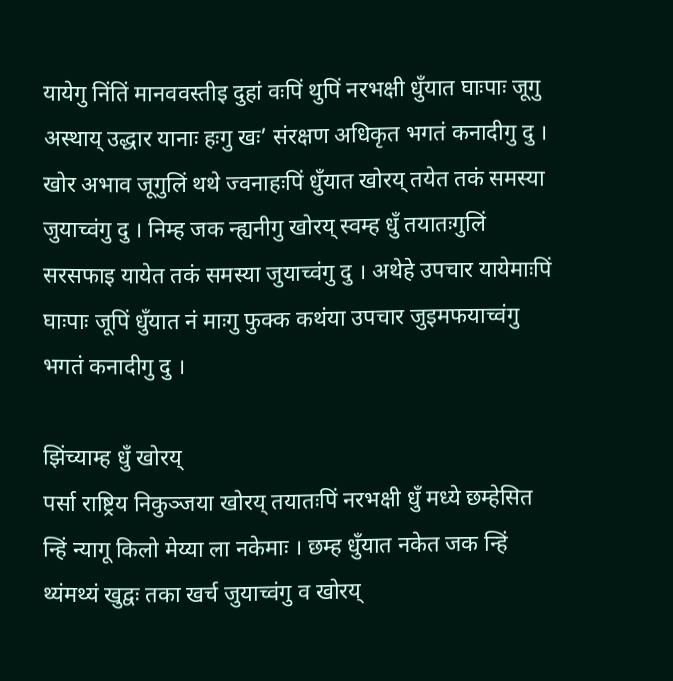यायेगु निंतिं मानववस्तीइ दुहां वःपिं थुपिं नरभक्षी धुँयात घाःपाः जूगु अस्थाय् उद्धार यानाः हःगु खः’ संरक्षण अधिकृत भगतं कनादीगु दु । खोर अभाव जूगुलिं थथे ज्वनाहःपिं धुँयात खोरय् तयेत तकं समस्या जुयाच्वंगु दु । निम्ह जक न्ह्यनीगु खोरय् स्वम्ह धुँ तयातःगुलिं सरसफाइ यायेत तकं समस्या जुयाच्वंगु दु । अथेहे उपचार यायेमाःपिं घाःपाः जूपिं धुँयात नं माःगु फुक्क कथंया उपचार जुइमफयाच्वंगु भगतं कनादीगु दु ।

झिंच्याम्ह धुँ खोरय्
पर्सा राष्ट्रिय निकुञ्जया खोरय् तयातःपिं नरभक्षी धुँ मध्ये छम्हेसित न्हिं न्यागू किलो मेय्या ला नकेमाः । छम्ह धुँयात नकेत जक न्हिं थ्यंमथ्यं खुद्वः तका खर्च जुयाच्वंगु व खोरय्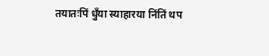तयातःपिं धुँया स्याहारया निंतिं थप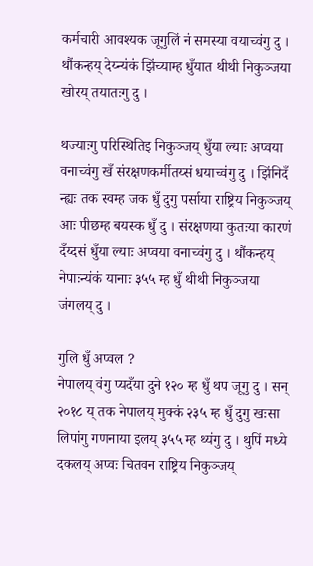कर्मचारी आवश्यक जूगुलिं नं समस्या वयाच्वंगु दु । थौंकन्हय् देय्न्यंकं झिंच्याम्ह धुँयात थीथी निकुञ्जया खोरय् तयातःगु दु ।

थज्याःगु परिस्थितिइ निकुञ्जय् धुँया ल्याः अप्वया वनाच्वंगु खँ संरक्षणकर्मीतय्सं धयाच्वंगु दु । झिंनिदँ न्ह्यः तक स्वम्ह जक धुँ दुगु पर्साया राष्ट्रिय निकुञ्जय् आः पीछम्ह बयस्क धुँ दु । संरक्षणया कुतःया कारणं दँय्दसं धुँया ल्याः अप्वया वनाच्वंगु दु । थौंकन्हय् नेपाःन्यंकं यानाः ३५५ म्ह धुँ थीथी निकुञ्जया जंगलय् दु ।

गुलि धुँ अप्वल ?
नेपालय् वंगु प्यदँया दुने १२० म्ह धुँ थप जूगु दु । सन् २०१८ य् तक नेपालय् मुक्कं २३५ म्ह धुँ दुगु खःसा लिपांगु गणनाया इलय् ३५५ म्ह थ्यंगु दु । थुपिं मध्ये दकलय् अप्वः चितवन राष्ट्रिय निकुञ्जय्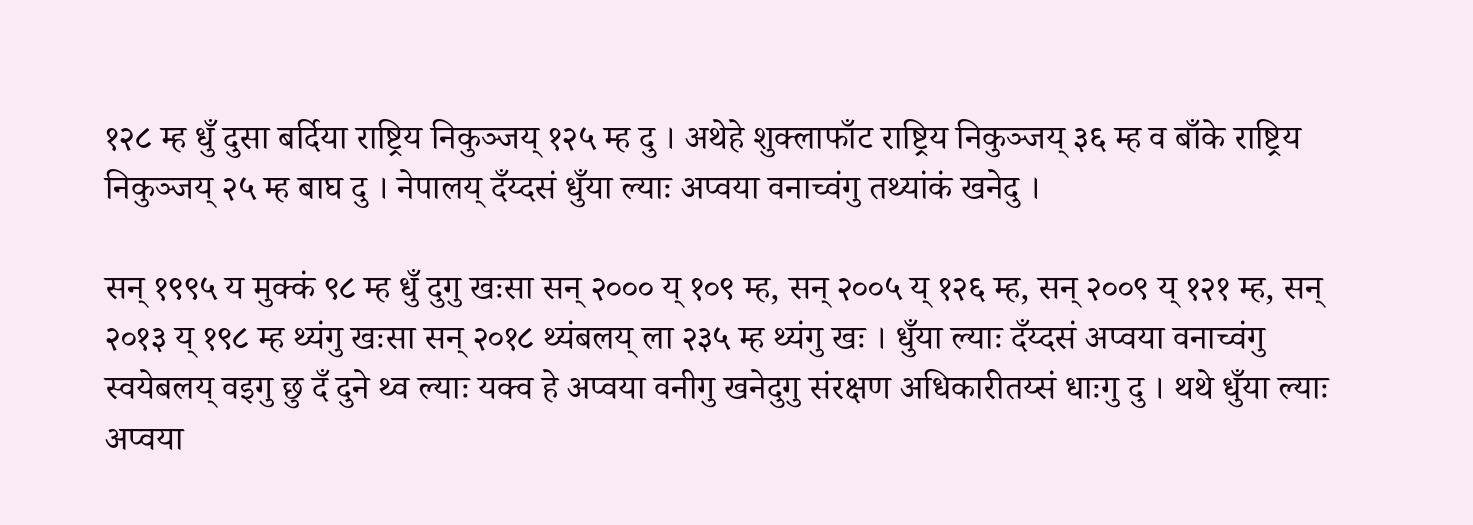१२८ म्ह धुँ दुसा बर्दिया राष्ट्रिय निकुञ्जय् १२५ म्ह दु । अथेहे शुक्लाफाँट राष्ट्रिय निकुञ्जय् ३६ म्ह व बाँके राष्ट्रिय निकुञ्जय् २५ म्ह बाघ दु । नेपालय् दँय्दसं धुँया ल्याः अप्वया वनाच्वंगु तथ्यांकं खनेदु ।

सन् १९९५ य मुक्कं ९८ म्ह धुँ दुगु खःसा सन् २००० य् १०९ म्ह, सन् २००५ य् १२६ म्ह, सन् २००९ य् १२१ म्ह, सन् २०१३ य् १९८ म्ह थ्यंगु खःसा सन् २०१८ थ्यंबलय् ला २३५ म्ह थ्यंगु खः । धुँया ल्याः दँय्दसं अप्वया वनाच्वंगु स्वयेबलय् वइगु छु दँ दुने थ्व ल्याः यक्व हे अप्वया वनीगु खनेदुगु संरक्षण अधिकारीतय्सं धाःगु दु । थथे धुँया ल्याः अप्वया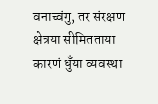वनाच्वंगु, तर संरक्षण क्षेत्रया सीमितताया कारणं धुँया व्यवस्था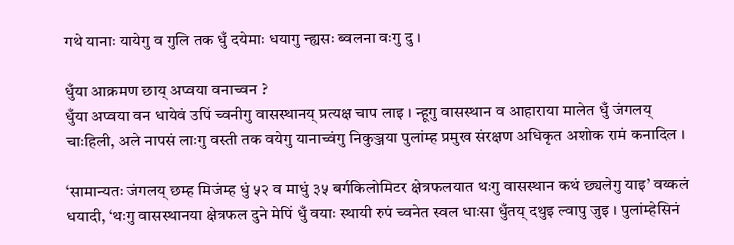गथे यानाः यायेगु व गुलि तक धुँ दयेमाः धयागु न्ह्यसः ब्वलना वःगु दु ।

धुँया आक्रमण छाय् अप्वया वनाच्वन ?
धुँया अप्वया वन धायेवं उपिं च्वनीगु वासस्थानय् प्रत्यक्ष चाप लाइ । न्हूगु वासस्थान व आहाराया मालेत धुँ जंगलय् चाःहिली, अले नापसं लाःगु वस्ती तक वयेगु यानाच्वंगु निकुञ्जया पुलांम्ह प्रमुख संरक्षण अधिकृत अशोक रामं कनादिल ।

‘सामान्यतः जंगलय् छम्ह मिजंम्ह धुं ५२ व माधुं ३५ बर्गकिलोमिटर क्षेत्रफलयात थःगु वासस्थान कथं छ्यलेगु याइ’ वय्कलं धयादी, ‘थःगु वासस्थानया क्षेत्रफल दुने मेपिं धुँ वयाः स्थायी रुपं च्वनेत स्वल धाःसा धुँतय् दथुइ ल्वापु जुइ । पुलांम्हेसिनं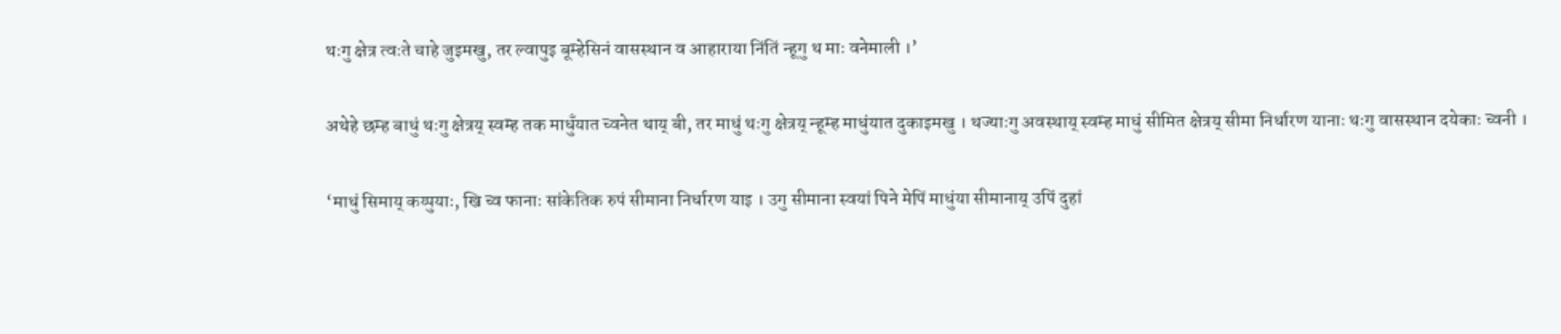थःगु क्षेत्र त्वःते चाहे जुइमखु, तर ल्वापुइ बूम्हेसिनं वासस्थान व आहाराया निंतिं न्हूगु थ माः वनेमाली ।’

अथेहे छम्ह बाधुं थःगु क्षेत्रय् स्वम्ह तक माधुँयात च्वनेत थाय् बी, तर माधुं थःगु क्षेत्रय् न्हूम्ह माधुंयात दुकाइमखु । थज्याःगु अवस्थाय् स्वम्ह माधुं सीमित क्षेत्रय् सीमा निर्धारण यानाः थःगु वासस्थान दयेकाः च्वनी ।

‘माधुं सिमाय् कय्पुयाः, खि च्व फानाः सांकेतिक रुपं सीमाना निर्धारण याइ । उगु सीमाना स्वयां पिने मेपिं माधुंया सीमानाय् उपिं दुहां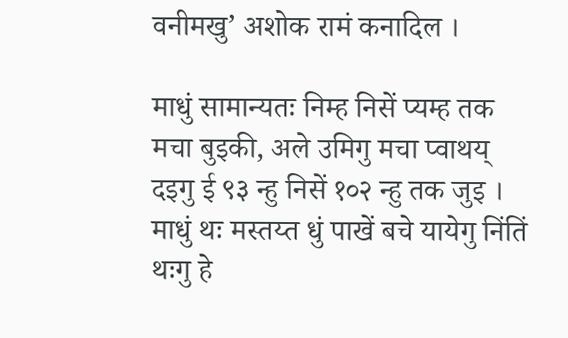वनीमखु’ अशोक रामं कनादिल ।

माधुं सामान्यतः निम्ह निसें प्यम्ह तक मचा बुइकी, अले उमिगु मचा प्वाथय् दइगु ई ९३ न्हु निसें १०२ न्हु तक जुइ । माधुं थः मस्तय्त धुं पाखें बचे यायेगु निंतिं थःगु हे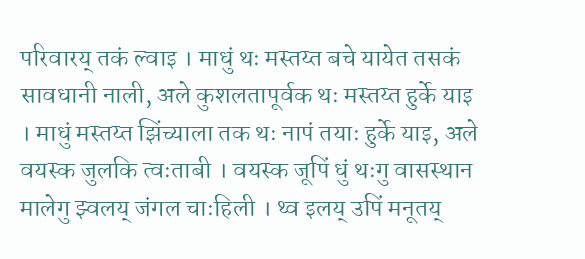परिवारय् तकं ल्वाइ । माधुं थः मस्तय्त बचे यायेत तसकं सावधानी नाली, अले कुशलतापूर्वक थः मस्तय्त हुर्के याइ । माधुं मस्तय्त झिंच्याला तक थः नापं तयाः हुर्के याइ, अले वयस्क जुलकि त्वःताबी । वयस्क जूपिं धुं थःगु वासस्थान मालेगु झ्वलय् जंगल चाःहिली । थ्व इलय् उपिं मनूतय्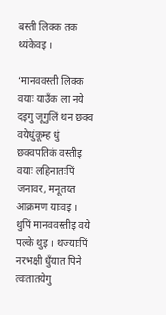बस्ती लिक्क तक थ्यंकेवइ ।

‘मानववस्ती लिक्क वयाः याउँक ला नये दइगु जूगुलिं थन छक्व वयेधुंकूम्ह धुं छक्वपतिकं वस्तीइ वयाः लहिनातःपिं जनावर, मनूतय्त आक्रमण याःवइ । थुपिं मानववस्तीइ वये पल्के थुइ । थज्याःपिं नरभक्षी धुँयात पिने त्वःतातयेगु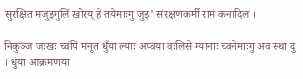सुरक्षित मजुइगुलिं खोरय् हे तयेमाःगु जुइ’ संरक्षणकर्मी रामं कनादिल ।

निकुञ्ज जःखः च्वंपिं मनूत धुँया ल्याः अप्वया वःलिसे ग्यानाः च्वनेमाःगु अव स्था दु । धुंया आक्रमणया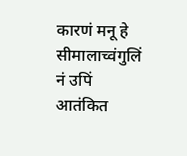कारणं मनू हे सीमालाच्वंगुलिं नं उपिं आतंकित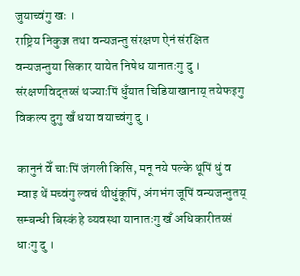जुयाच्वंगु खः ।
राष्ट्रिय निकुञ्ज तथा वन्यजन्तु संरक्षण ऐनं संरक्षित वन्यजन्तुया सिकार यायेत निषेध यानातःगु दु । संरक्षणविद्तय्सं थज्याःपिं धुँयात चिडियाखानाय् तयेफइगु विकल्प दुगु खँ धया वयाच्वंगु दु ।

कानुनं वेँ चाःपिं जंगली किसि, मनू नये पल्के थूपिं धुं व म्वाइ थें मच्वंगु ल्वचं थीधुंकूपिं, अंगभंग जूपिं वन्यजन्तुतय् सम्बन्धी बिस्कं हे व्यवस्था यानातःगु खँ अधिकारीतय्सं धाःगु दु ।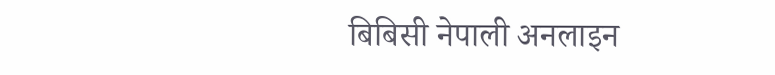बिबिसी नेपाली अनलाइन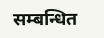सम्बन्धित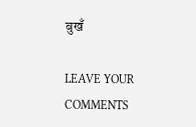बुखँ

LEAVE YOUR COMMENTS